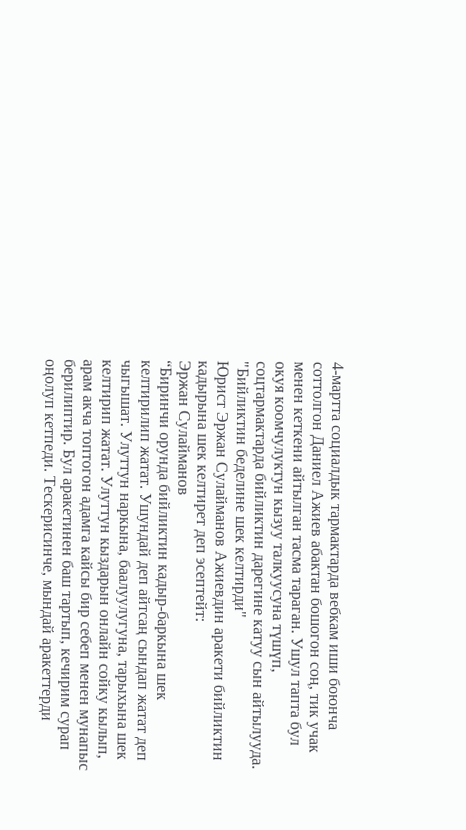4-мартта социалдык тармактарда вебкам иши боюнча соттолгон Даниел Ажиев абактан бошогон соң, тик учак менен кеткени айтылган тасма тараган. Ушул тапта бул окуя коомчулуктун кызуу талкуусуна түшүп, соцтармактарда бийликтин дарегине катуу сын айтылууда.
"Бийликтин беделине шек келтирди"
Юрист Эржан Сулайманов Ажиевдин аракети бийликтин кадырына шек келтирет деп эсептейт:
Эржан Сулайманов
“Биринчи орунда бийликтин кадыр-баркына шек келтирилип жатат. Ушундай деп айтсаң сындап жатат деп чыгышат. Улуттун наркына, баалуулугуна, тарыхына шек келтирип жатат. Улуттун кыздарын онлайн сойку кылып, арам акча топтогон адамга кайсы бир себеп менен мунапыс берилиптир. Бул аракетинен баш тартып, кечирим сурап оңолуп кетпеди. Тескерисинче, мындай аракеттерди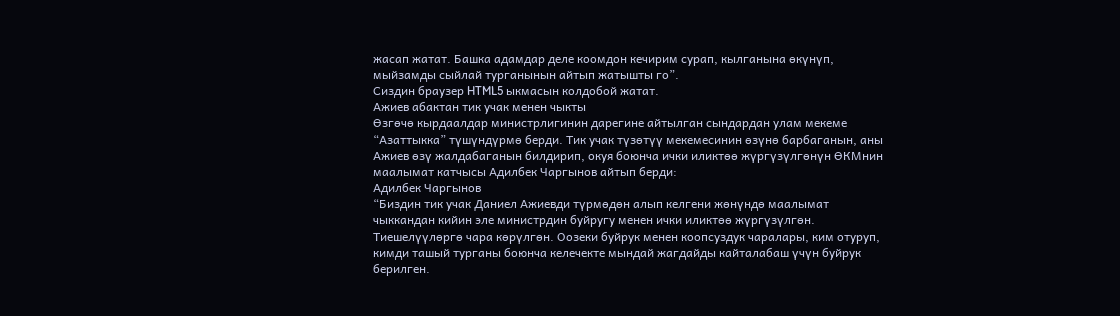жасап жатат. Башка адамдар деле коомдон кечирим сурап, кылганына өкүнүп, мыйзамды сыйлай турганынын айтып жатышты го”.
Сиздин браузер HTML5 ыкмасын колдобой жатат.
Ажиев абактан тик учак менен чыкты
Өзгөчө кырдаалдар министрлигинин дарегине айтылган сындардан улам мекеме “Азаттыкка” түшүндүрмө берди. Тик учак түзөтүү мекемесинин өзүнө барбаганын, аны Ажиев өзү жалдабаганын билдирип, окуя боюнча ички иликтөө жүргүзүлгөнүн ӨКМнин маалымат катчысы Адилбек Чаргынов айтып берди:
Адилбек Чаргынов
“Биздин тик учак Даниел Ажиевди түрмөдөн алып келгени жөнүндө маалымат чыккандан кийин эле министрдин буйругу менен ички иликтөө жүргүзүлгөн. Тиешелүүлөргө чара көрүлгөн. Оозеки буйрук менен коопсуздук чаралары, ким отуруп, кимди ташый турганы боюнча келечекте мындай жагдайды кайталабаш үчүн буйрук берилген.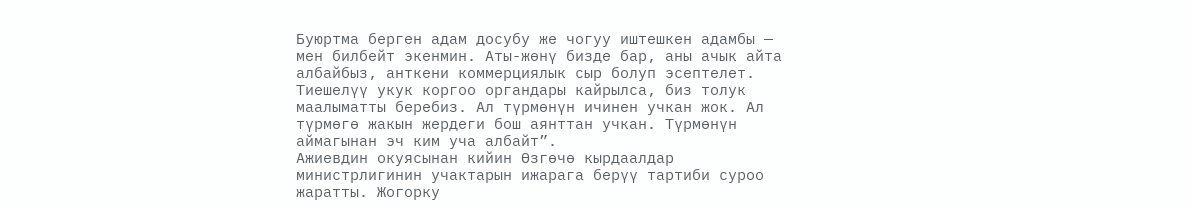Буюртма берген адам досубу же чогуу иштешкен адамбы — мен билбейт экенмин. Аты-жөнү бизде бар, аны ачык айта албайбыз, анткени коммерциялык сыр болуп эсептелет. Тиешелүү укук коргоо органдары кайрылса, биз толук маалыматты беребиз. Ал түрмөнүн ичинен учкан жок. Ал түрмөгө жакын жердеги бош аянттан учкан. Түрмөнүн аймагынан эч ким уча албайт”.
Ажиевдин окуясынан кийин Өзгөчө кырдаалдар министрлигинин учактарын ижарага берүү тартиби суроо жаратты. Жогорку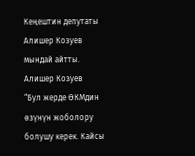Кеңештин депутаты Алишер Козуев мындай айтты.
Алишер Козуев
“Бул жерде ӨКМдин өзүнүн жоболору болушу керек. Кайсы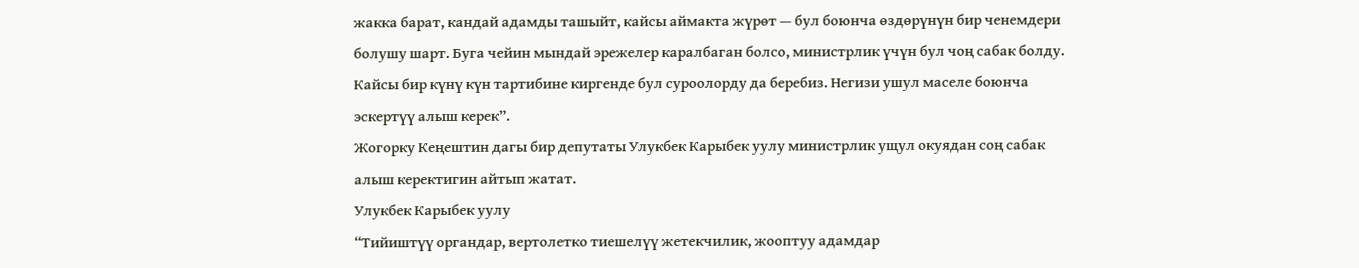жакка барат, кандай адамды ташыйт, кайсы аймакта жүрөт — бул боюнча өздөрүнүн бир ченемдери болушу шарт. Буга чейин мындай эрежелер каралбаган болсо, министрлик үчүн бул чоң сабак болду. Кайсы бир күнү күн тартибине киргенде бул суроолорду да беребиз. Негизи ушул маселе боюнча эскертүү алыш керек”.
Жогорку Кеңештин дагы бир депутаты Улукбек Карыбек уулу министрлик ущул окуядан соң сабак алыш керектигин айтып жатат.
Улукбек Карыбек уулу
“Тийиштүү органдар, вертолетко тиешелүү жетекчилик, жооптуу адамдар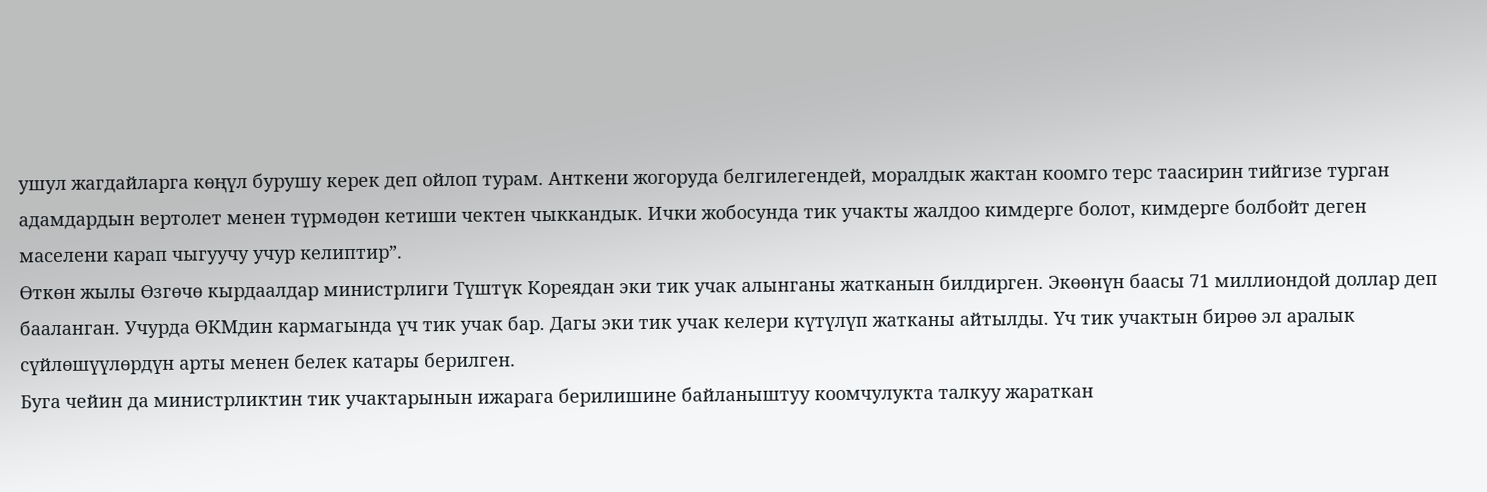ушул жагдайларга көңүл бурушу керек деп ойлоп турам. Анткени жогоруда белгилегендей, моралдык жактан коомго терс таасирин тийгизе турган адамдардын вертолет менен түрмөдөн кетиши чектен чыккандык. Ички жобосунда тик учакты жалдоо кимдерге болот, кимдерге болбойт деген маселени карап чыгуучу учур келиптир”.
Өткөн жылы Өзгөчө кырдаалдар министрлиги Түштүк Кореядан эки тик учак алынганы жатканын билдирген. Экөөнүн баасы 71 миллиондой доллар деп бааланган. Учурда ӨКМдин кармагында үч тик учак бар. Дагы эки тик учак келери күтүлүп жатканы айтылды. Үч тик учактын бирөө эл аралык сүйлөшүүлөрдүн арты менен белек катары берилген.
Буга чейин да министрликтин тик учактарынын ижарага берилишине байланыштуу коомчулукта талкуу жараткан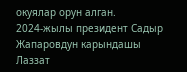окуялар орун алган.
2024-жылы президент Садыр Жапаровдун карындашы Лаззат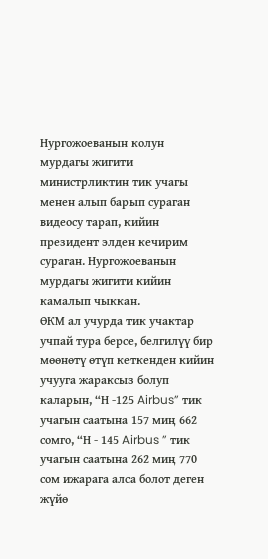Нургожоеванын колун мурдагы жигити министрликтин тик учагы менен алып барып сураган видеосу тарап, кийин президент элден кечирим сураган. Нургожоеванын мурдагы жигити кийин камалып чыккан.
ӨКМ ал учурда тик учактар учпай тура берсе, белгилүү бир мөөнөтү өтүп кеткенден кийин учууга жараксыз болуп каларын, “Н -125 Airbus” тик учагын саатына 157 миң 662 сомго, “Н - 145 Airbus ” тик учагын саатына 262 миң 770 сом ижарага алса болот деген жүйө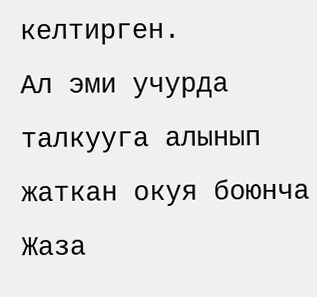келтирген.
Ал эми учурда талкууга алынып жаткан окуя боюнча Жаза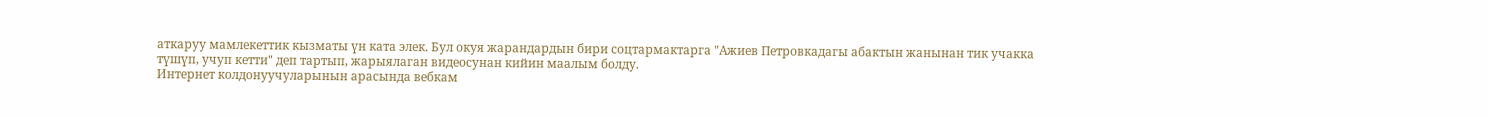аткаруу мамлекеттик кызматы үн ката элек. Бул окуя жарандардын бири соцтармактарга "Ажиев Петровкадагы абактын жанынан тик учакка түшүп, учуп кетти" деп тартып, жарыялаган видеосунан кийин маалым болду.
Интернет колдонуучуларынын арасында вебкам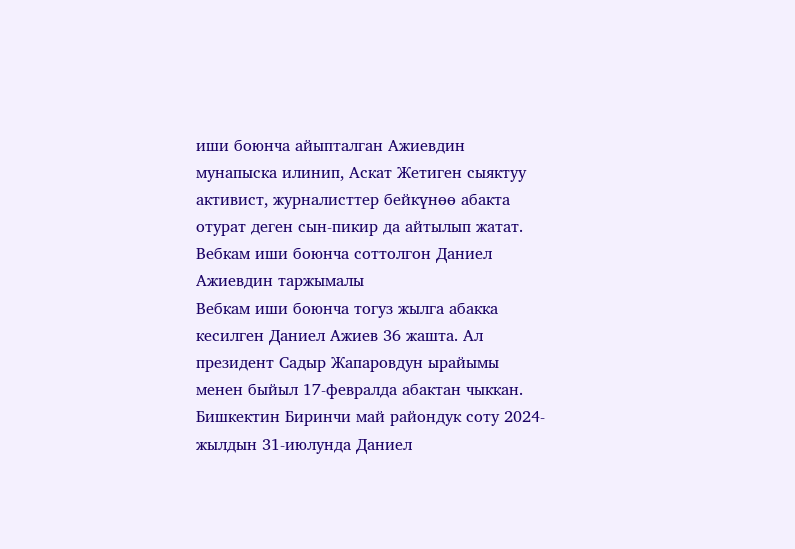иши боюнча айыпталган Ажиевдин мунапыска илинип, Аскат Жетиген сыяктуу активист, журналисттер бейкүнөө абакта отурат деген сын-пикир да айтылып жатат.
Вебкам иши боюнча соттолгон Даниел Ажиевдин таржымалы
Вебкам иши боюнча тогуз жылга абакка кесилген Даниел Ажиев 36 жашта. Ал президент Садыр Жапаровдун ырайымы менен быйыл 17-февралда абактан чыккан.
Бишкектин Биринчи май райондук соту 2024-жылдын 31-июлунда Даниел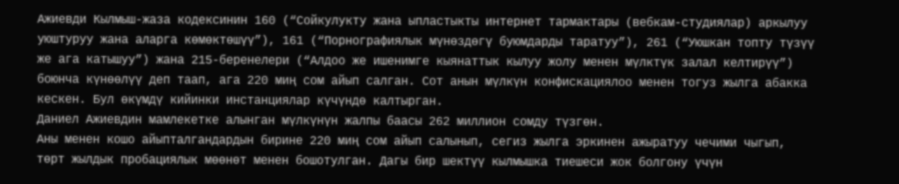Ажиевди Кылмыш-жаза кодексинин 160 (“Сойкулукту жана ыпластыкты интернет тармактары (вебкам-студиялар) аркылуу уюштуруу жана аларга көмөктөшүү”), 161 (“Порнографиялык мүнөздөгү буюмдарды таратуу”), 261 (“Уюшкан топту түзүү же ага катышуу”) жана 215-беренелери (“Алдоо же ишенимге кыянаттык кылуу жолу менен мүлктүк залал келтирүү”) боюнча күнөөлүү деп таап, ага 220 миң сом айып салган. Сот анын мүлкүн конфискациялоо менен тогуз жылга абакка кескен. Бул өкүмдү кийинки инстанциялар күчүндө калтырган.
Даниел Ажиевдин мамлекетке алынган мүлкүнүн жалпы баасы 262 миллион сомду түзгөн.
Аны менен кошо айыпталгандардын бирине 220 миң сом айып салынып, сегиз жылга эркинен ажыратуу чечими чыгып, төрт жылдык пробациялык мөөнөт менен бошотулган. Дагы бир шектүү кылмышка тиешеси жок болгону үчүн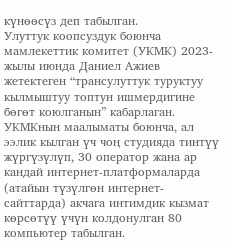күнөөсүз деп табылган.
Улуттук коопсуздук боюнча мамлекеттик комитет (УКМК) 2023-жылы июнда Даниел Ажиев жетектеген “трансулуттук туруктуу кылмыштуу топтун ишмердигине бөгөт коюлганын” кабарлаган. УКМКнын маалыматы боюнча, ал ээлик кылган үч чоң студияда тинтүү жүргүзүлүп, 30 оператор жана ар кандай интернет-платформаларда (атайын түзүлгөн интернет-сайттарда) акчага интимдик кызмат көрсөтүү үчүн колдонулган 80 компьютер табылган.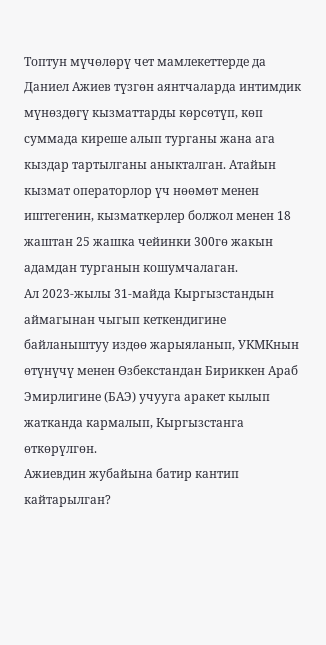Топтун мүчөлөрү чет мамлекеттерде да Даниел Ажиев түзгөн аянтчаларда интимдик мүнөздөгү кызматтарды көрсөтүп, көп суммада киреше алып турганы жана ага кыздар тартылганы аныкталган. Атайын кызмат операторлор үч нөөмөт менен иштегенин, кызматкерлер болжол менен 18 жаштан 25 жашка чейинки 300гө жакын адамдан турганын кошумчалаган.
Ал 2023-жылы 31-майда Кыргызстандын аймагынан чыгып кеткендигине байланыштуу издөө жарыяланып, УКМКнын өтүнүчү менен Өзбекстандан Бириккен Араб Эмирлигине (БАЭ) учууга аракет кылып жатканда кармалып, Кыргызстанга өткөрүлгөн.
Ажиевдин жубайына батир кантип кайтарылган?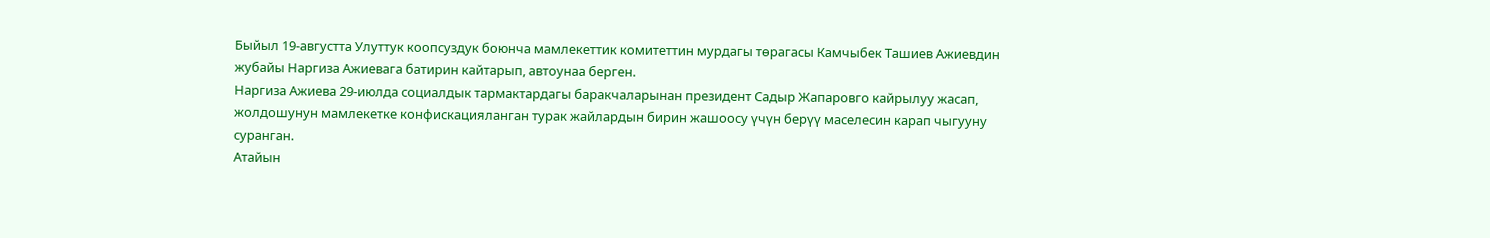Быйыл 19-августта Улуттук коопсуздук боюнча мамлекеттик комитеттин мурдагы төрагасы Камчыбек Ташиев Ажиевдин жубайы Наргиза Ажиевага батирин кайтарып, автоунаа берген.
Наргиза Ажиева 29-июлда социалдык тармактардагы баракчаларынан президент Садыр Жапаровго кайрылуу жасап, жолдошунун мамлекетке конфискацияланган турак жайлардын бирин жашоосу үчүн берүү маселесин карап чыгууну суранган.
Атайын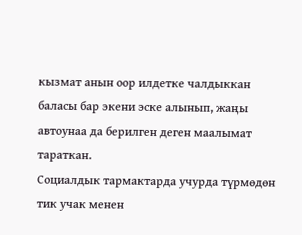кызмат анын оор илдетке чалдыккан баласы бар экени эске алынып, жаңы автоунаа да берилген деген маалымат тараткан.
Социалдык тармактарда учурда түрмөдөн тик учак менен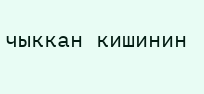чыккан кишинин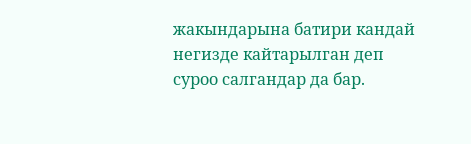жакындарына батири кандай негизде кайтарылган деп суроо салгандар да бар.